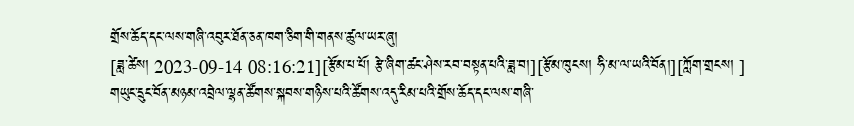གྲོས་ཆོད་དང་ལས་གཞི་འབུར་ཐོན་ཅན་ཁག་ཅིག་གི་གནས་ཚུལ་ཡར་ཞུ།
[ཟླ་ཚེས། 2023-09-14 08:16:21][རྩོམ་པ་པོ། རྩེ་ཞིག་ཚང་ཤེས་རབ་བསྟན་པའི་ཟླ་བ།][རྩོམ་ཁུངས། ཧི་མ་ལ་ཡའི་བོན།][ཀློག་གྲངས། ]
གཡུང་དྲུང་བོན་མཉམ་འབྲེལ་ལྷན་ཚོགས་སྐབས་གཉིས་པའི་ཚོགས་འདུ་རིམ་པའི་གྲོས་ཆོད་དང་ལས་གཞི་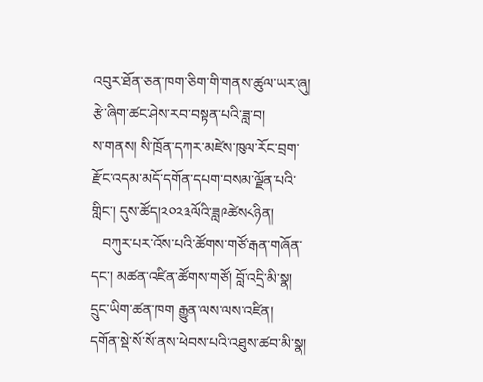འབུར་ཐོན་ཅན་ཁག་ཅིག་གི་གནས་ཚུལ་ཡར་ཞུ།
རྩེ་ཞིག་ཚང་ཤེས་རབ་བསྟན་པའི་ཟླ་བ།
ས་གནས། སི་ཁྲོན་དཀར་མཛེས་ཁུལ་རོང་བྲག་རྫོང་འདམ་མདོ་དགོན་དཔག་བསམ་ལྗོན་པའི་གླིང་། དུས་ཚོད།༢༠༢༣ལོའི་ཟླ༩ཚེས༨ཉིན།
   བཀུར་པར་འོས་པའི་ཚོགས་གཙོ་རྒན་གཞོན་དང་། མཚན་འཛིན་ཚོགས་གཙོ། བློ་འདྲི་མི་སྣ། དྲུང་ཡིག་ཚན་ཁག རྒྱུན་ལས་ལས་འཛིན། དགོན་སྡེ་སོ་སོ་ནས་ཕེབས་པའི་འཐུས་ཚབ་མི་སྣ།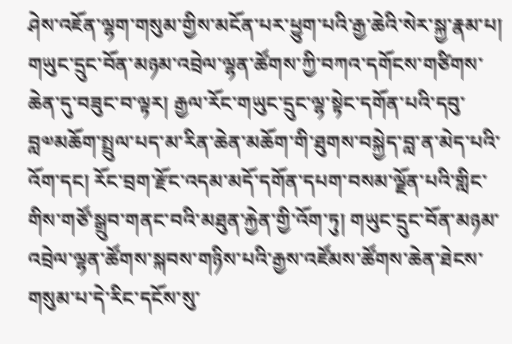ཤེས་འཇོན་ལྷག་གསུམ་གྱིས་མངོན་པར་ཕྱུག་པའི་རྒྱ་ཆེའི་སེར་སྐྱ་རྣམ་པ། གཡུང་དྲུང་བོན་མཉམ་འབྲེལ་ལྷན་ཚོགས་ཀྱི་བཀའ་དགོངས་གཙིགས་ཆེན་དུ་བཟུང་བ་ལྟར། རྒྱལ་རོང་གཡུང་དྲུང་ལྷ་སྟེང་དགོན་པའི་དབུ་བླ༧མཆོག་སྤྲུལ་པད་མ་རིན་ཆེན་མཆོག་གི་ཐུགས་བསྐྱེད་བླ་ན་མེད་པའི་འོག་དང། རོང་བྲག་རྫོང་འདམ་མདོ་དགོན་དཔག་བསམ་ལྗོན་པའི་གླིང་གིས་གཙོ་སྒྲུབ་གནང་བའི་མཐུན་རྐྱེན་གྱི་འོག་ཏུ། གཡུང་དྲུང་བོན་མཉམ་འབྲེལ་ལྷན་ཚོགས་སྐབས་གཉིས་པའི་རྒྱས་འཛོམས་ཚོགས་ཆེན་ཐེངས་གསུམ་པ་དེ་རིང་དངོས་སུ་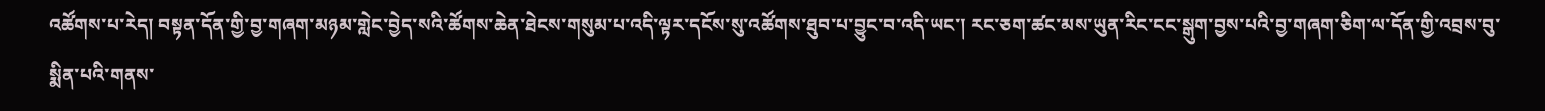འཚོགས་པ་རེད། བསྟན་དོན་གྱི་བྱ་གཞག་མཉམ་གླེང་བྱེད་སའི་ཚོགས་ཆེན་ཐེངས་གསུམ་པ་འདི་ལྟར་དངོས་སུ་འཚོགས་ཐུབ་པ་བྱུང་བ་འདི་ཡང་། རང་ཅག་ཚང་མས་ཡུན་རིང་ངང་སྒུག་བྱས་པའི་བྱ་གཞག་ཅིག་ལ་དོན་གྱི་འབྲས་བུ་སྨིན་པའི་གནས་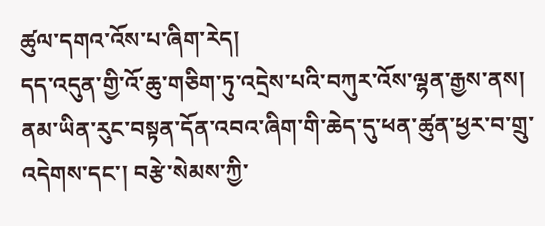ཚུལ་དགའ་འོས་པ་ཞིག་རེད།
དད་འདུན་གྱི་འོ་ཆུ་གཅིག་ཏུ་འདྲེས་པའི་བཀུར་འོས་ལྷན་རྒྱས་ནས། ནམ་ཡིན་རུང་བསྟན་དོན་འབའ་ཞིག་གི་ཆེད་དུ་ཕན་ཚུན་ཕྱར་བ་གྲུ་འདེགས་དང་། བརྩེ་སེམས་ཀྱི་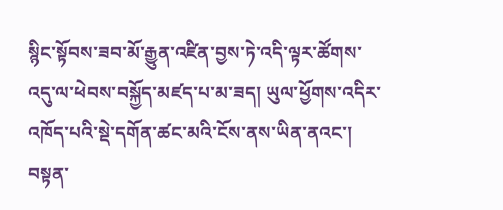སྙིང་སྟོབས་ཟབ་མོ་རྒྱུན་འཛིན་བྱས་ཏེ་འདི་ལྟར་ཚོགས་འདུ་ལ་ཕེབས་བསྐྱོད་མཛད་པ་མ་ཟད། ཡུལ་ཕྱོགས་འདིར་འཁོད་པའི་སྡེ་དགོན་ཚང་མའི་ངོས་ནས་ཡིན་ནའང་། བསྟན་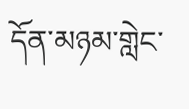དོན་མཉམ་གླེང་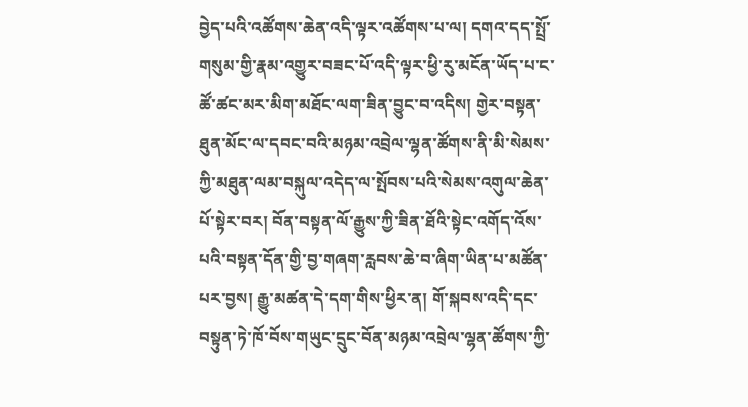བྱེད་པའི་འཚོགས་ཆེན་འདི་ལྟར་འཚོགས་པ་ལ། དགའ་དད་སྤྲོ་གསུམ་གྱི་རྣམ་འགྱུར་བཟང་པོ་འདི་ལྟར་ཕྱི་རུ་མངོན་ཡོད་པ་ང་ཚོ་ཚང་མར་མིག་མཐོང་ལག་ཟིན་བྱུང་བ་འདིས། གྱེར་བསྟན་ཐུན་མོང་ལ་དབང་བའི་མཉམ་འབྲེལ་ལྷན་ཚོགས་ནི་མི་སེམས་ཀྱི་མཐུན་ལམ་བསྐུལ་འདེད་ལ་སྤོབས་པའི་སེམས་འགུལ་ཆེན་པོ་སྟེར་བར། བོན་བསྟན་ལོ་རྒྱུས་ཀྱི་ཟིན་ཐོའི་སྟེང་འགོད་འོས་པའི་བསྟན་དོན་གྱི་བྱ་གཞག་རླབས་ཆེ་བ་ཞིག་ཡིན་པ་མཚོན་པར་བྱས། རྒྱུ་མཚན་དེ་དག་གིས་ཕྱིར་ན། གོ་སྐབས་འདི་དང་བསྟུན་ཏེ་ཁོ་བོས་གཡུང་དྲུང་བོན་མཉམ་འབྲེལ་ལྷན་ཚོགས་ཀྱི་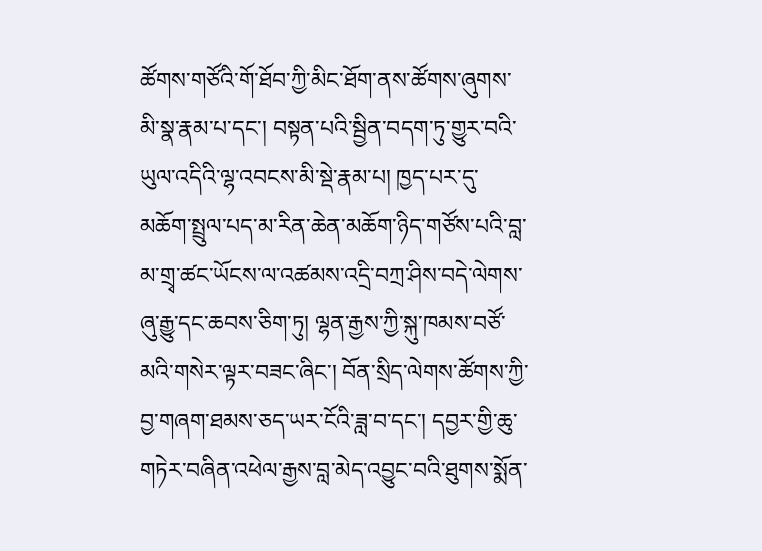ཚོགས་གཙོའི་གོ་ཐོབ་ཀྱི་མིང་ཐོག་ནས་ཚོགས་ཞུགས་མི་སྣ་རྣམ་པ་དང་། བསྟན་པའི་སྦྱིན་བདག་ཏུ་གྱུར་བའི་ཡུལ་འདིའི་ལྷ་འབངས་མི་སྡེ་རྣམ་པ། ཁྱད་པར་དུ་མཆོག་སྤྲུལ་པད་མ་རིན་ཆེན་མཆོག་ཉིད་གཙོས་པའི་བླ་མ་གྲྭ་ཚང་ཡོངས་ལ་འཚམས་འདྲི་བཀྲ་ཤིས་བདེ་ལེགས་ཞུ་རྒྱུ་དང་ཆབས་ཅིག་ཏུ། ལྷན་རྒྱས་ཀྱི་སྐུ་ཁམས་བཙོ་མའི་གསེར་ལྟར་བཟང་ཞིང་། བོན་སྲིད་ལེགས་ཚོགས་ཀྱི་བྱ་གཞག་ཐམས་ཅད་ཡར་ངོའི་ཟླ་བ་དང་། དབྱར་གྱི་ཆུ་གཏེར་བཞིན་འཕེལ་རྒྱས་བླ་མེད་འབྱུང་བའི་ཐུགས་སྨོན་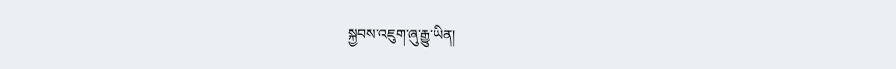སྐྱབས་འཇུག་ཞུ་རྒྱུ་ཡིན།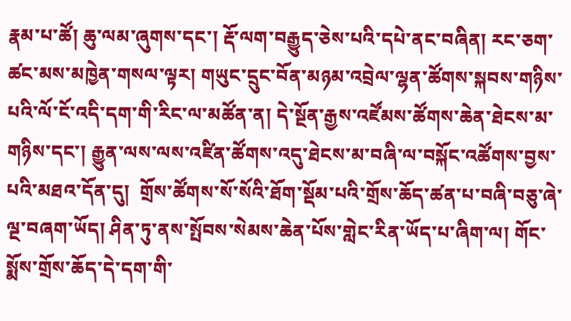རྣམ་པ་ཚོ། ཆུ་ལམ་ཞུགས་དང་། རྡོ་ལག་བརྒྱུད་ཅེས་པའི་དཔེ་ནང་བཞིན། རང་ཅག་ཚང་མས་མཁྱེན་གསལ་ལྟར། གཡུང་དྲུང་བོན་མཉམ་འབྲེལ་ལྷན་ཚོགས་སྐབས་གཉིས་པའི་ལོ་ངོ་འདི་དག་གི་རིང་ལ་མཚོན་ན། དེ་སྔོན་རྒྱས་འཛོམས་ཚོགས་ཆེན་ཐེངས་མ་གཉིས་དང་། རྒྱུན་ལས་ལས་འཛིན་ཚོགས་འདུ་ཐེངས་མ་བཞི་ལ་བསྐོང་འཚོགས་བྱས་པའི་མཐའ་དོན་དུ།  གྲོས་ཚོགས་སོ་སོའི་ཐོག་སྡོམ་པའི་གྲོས་ཆོད་ཚན་པ་བཞི་བཅུ་ཞེ་ལྔ་བཞག་ཡོད། ཤིན་ཏུ་ནས་སྤོབས་སེམས་ཆེན་པོས་གླེང་རིན་ཡོད་པ་ཞིག་ལ། གོང་སྨོས་གྲོས་ཆོད་དེ་དག་གི་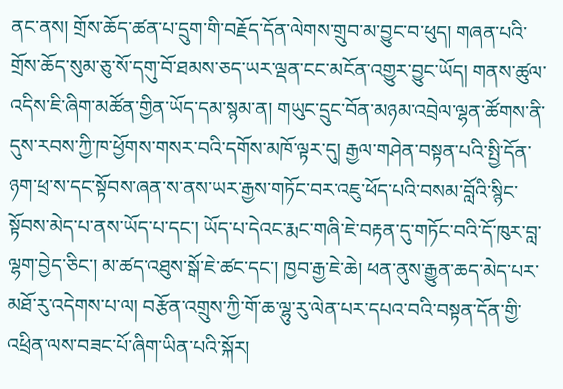ནང་ནས། གྲོས་ཆོད་ཚན་པ་དྲུག་གི་བརྗོད་དོན་ལེགས་གྲུབ་མ་བྱུང་བ་ཕུད། གཞན་པའི་གྲོས་ཆོད་སུམ་ཅུ་སོ་དགུ་བོ་ཐམས་ཅད་ཡར་ལྡན་ངང་མངོན་འགྱུར་བྱུང་ཡོད། གནས་ཚུལ་འདིས་ཇི་ཞིག་མཚོན་གྱིན་ཡོད་དམ་སྙམ་ན། གཡུང་དྲུང་བོན་མཉམ་འབྲེལ་ལྷན་ཚོགས་ནི་དུས་རབས་ཀྱི་ཁ་ཕྱོགས་གསར་བའི་དགོས་མཁོ་ལྟར་དུ། རྒྱལ་གཤེན་བསྟན་པའི་སྤྱི་དོན་ཉག་ཕྲ་ས་དང་སྟོབས་ཞན་ས་ནས་ཡར་རྒྱས་གཏོང་བར་འཇུ་ཕོད་པའི་བསམ་བློའི་སྙིང་སྟོབས་མེད་པ་ནས་ཡོད་པ་དང་། ཡོད་པ་དེའང་རྨང་གཞི་ཇེ་བརྟན་དུ་གཏོང་བའི་དོ་ཁུར་བླ་ལྷག་བྱེད་ཅིང་། མ་ཚད་འཐུས་སྒོ་ཇེ་ཚང་དང་། ཁྱབ་རྒྱ་ཇེ་ཆེ། ཕན་ནུས་རྒྱུན་ཆད་མེད་པར་མཐོ་རུ་འདེགས་པ་ལ། བརྩོན་འགྲུས་ཀྱི་གོ་ཆ་ལྷུ་རུ་ལེན་པར་དཔའ་བའི་བསྟན་དོན་གྱི་འཕྲིན་ལས་བཟང་པོ་ཞིག་ཡིན་པའི་སྐོར།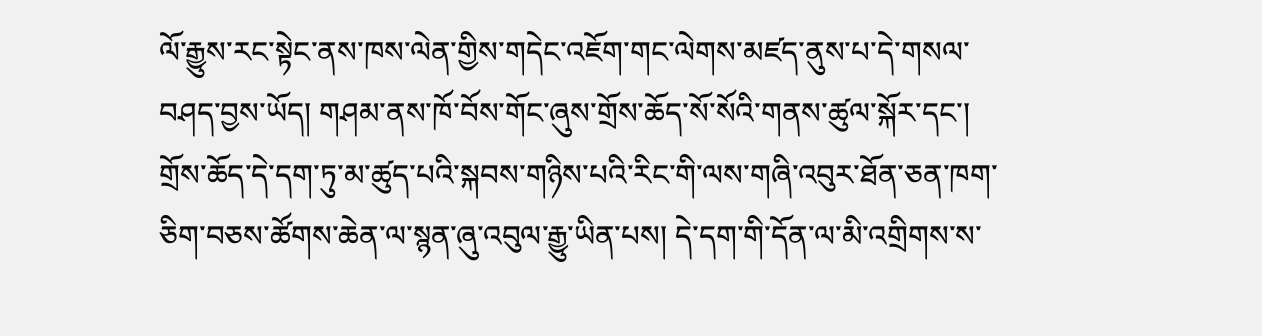ལོ་རྒྱུས་རང་སྟེང་ནས་ཁས་ལེན་གྱིས་གདེང་འཇོག་གང་ལེགས་མཛད་ནུས་པ་དེ་གསལ་བཤད་བྱས་ཡོད། གཤམ་ནས་ཁོ་བོས་གོང་ཞུས་གྲོས་ཆོད་སོ་སོའི་གནས་ཚུལ་སྐོར་དང་། གྲོས་ཆོད་དེ་དག་ཏུ་མ་ཚུད་པའི་སྐབས་གཉིས་པའི་རིང་གི་ལས་གཞི་འབུར་ཐོན་ཅན་ཁག་ཅིག་བཅས་ཚོགས་ཆེན་ལ་སྙན་ཞུ་འབུལ་རྒྱུ་ཡིན་པས། དེ་དག་གི་དོན་ལ་མི་འགྲིགས་ས་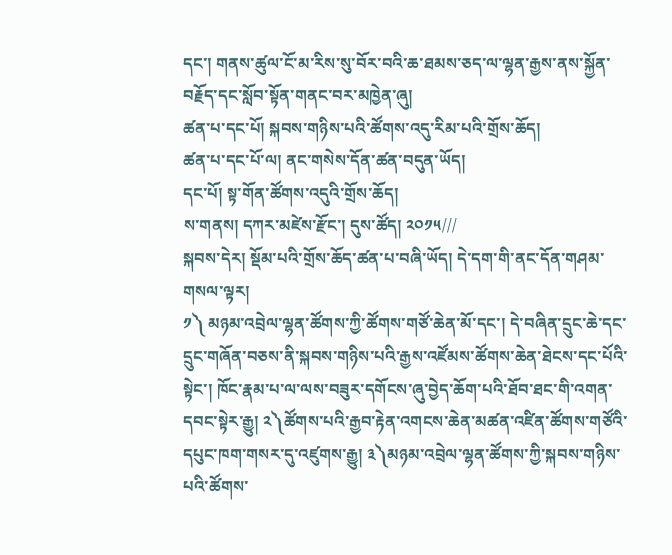དང་། གནས་ཚུལ་ངོ་མ་རིས་སུ་བོར་བའི་ཆ་ཐམས་ཅད་ལ་ལྷན་རྒྱས་ནས་སྐྱོན་བརྗོད་དང་སློབ་སྟོན་གནང་བར་མཁྱེན་ཞུ།
ཚན་པ་དང་པོ། སྐབས་གཉིས་པའི་ཚོགས་འདུ་རིམ་པའི་གྲོས་ཆོད།
ཚན་པ་དང་པོ་ལ། ནང་གསེས་དོན་ཚན་བདུན་ཡོད།
དང་པོ། སྟ་གོན་ཚོགས་འདུའི་གྲོས་ཆོད།
ས་གནས། དཀར་མཛེས་རྫོང་། དུས་ཚོད། ༢༠༡༥///
སྐབས་དེར། སྡོམ་པའི་གྲོས་ཆོད་ཚན་པ་བཞི་ཡོད། དེ་དག་གི་ནང་དོན་གཤམ་གསལ་ལྟར།
༡༽ མཉམ་འབྲེལ་ལྷན་ཚོགས་ཀྱི་ཚོགས་གཙོ་ཆེན་མོ་དང་། དེ་བཞིན་དྲུང་ཆེ་དང་དྲུང་གཞོན་བཅས་ནི་སྐབས་གཉིས་པའི་རྒྱས་འཛོམས་ཚོགས་ཆེན་ཐེངས་དང་པོའི་སྟེང་། ཁོང་རྣམ་པ་ལ་ལས་བཟུར་དགོངས་ཞུ་བྱེད་ཆོག་པའི་ཐོབ་ཐང་གི་འགན་དབང་སྟེར་རྒྱུ། ༢༽ཚོགས་པའི་རྒྱབ་རྟེན་འགངས་ཆེན་མཚན་འཛིན་ཚོགས་གཙོའི་དཔུང་ཁག་གསར་དུ་འཛུགས་རྒྱུ། ༣༽མཉམ་འབྲེལ་ལྷན་ཚོགས་ཀྱི་སྐབས་གཉིས་པའི་ཚོགས་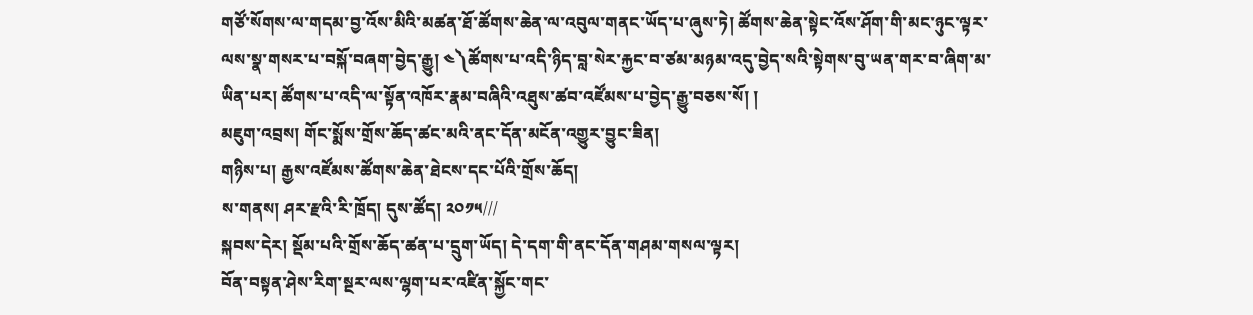གཙོ་སོགས་ལ་གདམ་བྱ་འོས་མིའི་མཚན་ཐོ་ཚོགས་ཆེན་ལ་འབུལ་གནང་ཡོད་པ་ཞུས་ཏེ། ཚོགས་ཆེན་སྟེང་འོས་ཤོག་གི་མང་ཉུང་ལྟར་ལས་སྣ་གསར་པ་བསྐོ་བཞག་བྱེད་རྒྱུ། ༤༽ཚོགས་པ་འདི་ཉིད་བླ་སེར་རྐྱང་བ་ཙམ་མཉམ་འདུ་བྱེད་སའི་སྟེགས་བུ་ཡན་གར་བ་ཞིག་མ་ཡིན་པར། ཚོགས་པ་འདི་ལ་སྟོན་འཁོར་རྣམ་བཞིའི་འཐུས་ཚབ་འཛོམས་པ་བྱེད་རྒྱུ་བཅས་སོ། །
མཇུག་འབྲས། གོང་སྨོས་གྲོས་ཆོད་ཚང་མའི་ནང་དོན་མངོན་འགྱུར་བྱུང་ཟིན།
གཉིས་པ། རྒྱས་འཛོམས་ཚོགས་ཆེན་ཐེངས་དང་པོའི་གྲོས་ཆོད།
ས་གནས། ཤར་རྫའི་རི་ཁྲོད། དུས་ཚོད། ༢༠༡༥///
སྐབས་དེར། སྡོམ་པའི་གྲོས་ཆོད་ཚན་པ་དྲུག་ཡོད། དེ་དག་གི་ནང་དོན་གཤམ་གསལ་ལྟར།
བོན་བསྟན་ཤེས་རིག་སྔར་ལས་ལྷག་པར་འཛིན་སྐྱོང་གང་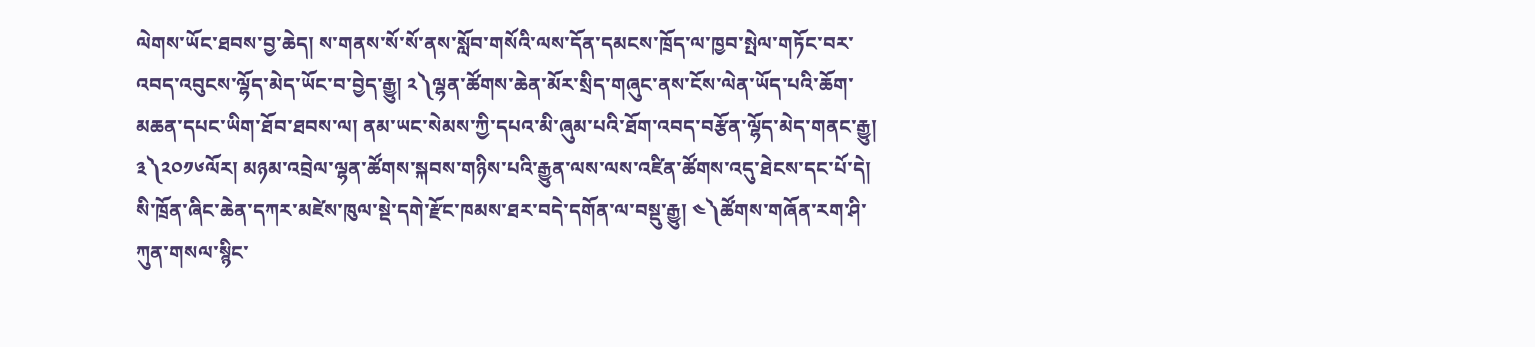ལེགས་ཡོང་ཐབས་བྱ་ཆེད། ས་གནས་སོ་སོ་ནས་སློབ་གསོའི་ལས་དོན་དམངས་ཁྲོད་ལ་ཁྱབ་སྤེལ་གཏོང་བར་འབད་འབུངས་ལྷོད་མེད་ཡོང་བ་བྱེད་རྒྱུ། ༢༽ལྷན་ཚོགས་ཆེན་མོར་སྲིད་གཞུང་ནས་ངོས་ལེན་ཡོད་པའི་ཆོག་མཆན་དཔང་ཡིག་ཐོབ་ཐབས་ལ། ནམ་ཡང་སེམས་ཀྱི་དཔའ་མི་ཞུམ་པའི་ཐོག་འབད་བརྩོན་ལྷོད་མེད་གནང་རྒྱུ། ༣༽༢༠༡༦ལོར། མཉམ་འབྲེལ་ལྷན་ཚོགས་སྐབས་གཉིས་པའི་རྒྱུན་ལས་ལས་འཛིན་ཚོགས་འདུ་ཐེངས་དང་པོ་དེ། སི་ཁྲོན་ཞིང་ཆེན་དཀར་མཛེས་ཁུལ་སྡེ་དགེ་རྫོང་ཁམས་ཐར་བདེ་དགོན་ལ་བསྡུ་རྒྱུ། ༤༽ཚོགས་གཞོན་རག་ཤི་ཀུན་གསལ་སྙིང་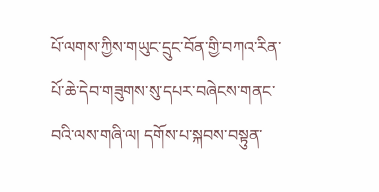པོ་ལགས་ཀྱིས་གཡུང་དྲུང་བོན་གྱི་བཀའ་རིན་པོ་ཆེ་དེབ་གཟུགས་སུ་དཔར་བཞེངས་གནང་བའི་ལས་གཞི་ལ། དགོས་པ་སྐབས་བསྟུན་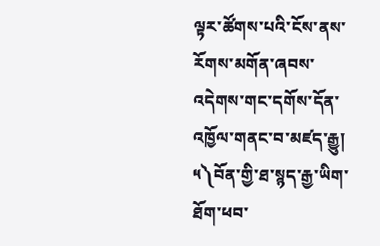ལྟར་ཚོགས་པའི་ངོས་ནས་རོགས་མགོན་ཞབས་འདེགས་གང་དགོས་དོན་འཁྱོལ་གནང་བ་མཛད་རྒྱུ། ༥༽བོན་གྱི་ཐ་སྙད་རྒྱ་ཡིག་ཐོག་ཕབ་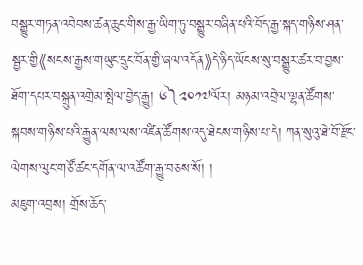བསྒྱུར་གཏན་འབེབས་ཚན་ཆུང་གིས་རྒྱ་ཡིག་ཏུ་བསྒྱུར་བཞིན་པའི་བོད་རྒྱ་སྐད་གཉིས་ཤན་སྦྱར་གྱི《སངས་རྒྱས་གཡུང་དྲུང་བོན་གྱི་ཞལ་འདོན》དེ་ཉིད་ཡོངས་སུ་བསྒྱུར་ཚར་བ་བྱས་ཐོག་དཔར་བསྐྲུན་འགྲེམ་སྤེལ་བྱེད་རྒྱུ། ༦༽༢༠༡༧ལོར། མཉམ་འབྲེལ་ལྷན་ཚོགས་སྐབས་གཉིས་པའི་རྒྱུན་ལས་ལས་འཛིན་ཚོགས་འདུ་ཐེངས་གཉིས་པ་དེ། ཀན་སུའུ་ཐེ་བོ་རྫོང་ལེགས་ལུང་གཙོ་ཚང་དགོན་ལ་འཚོག་རྒྱུ་བཅས་སོ། །
མཇུག་འབྲས། གྲོས་ཆོད་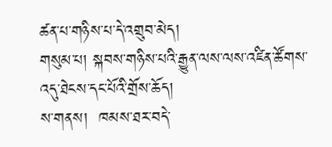ཚན་པ་གཉིས་པ་དེ་འགྲུབ་མེད།
གསུམ་པ། སྐབས་གཉིས་པའི་རྒྱུན་ལས་ལས་འཛིན་ཚོགས་འདུ་ཐེངས་དང་པོའི་གྲོས་ཆོད།
ས་གནས།  ཁམས་ཐར་བདེ་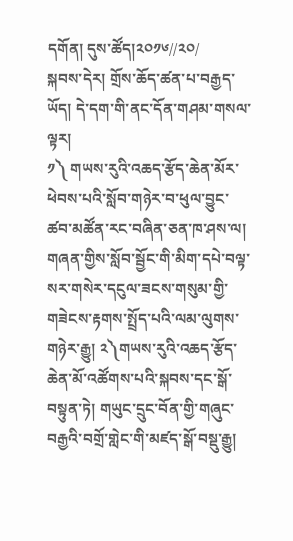དགོན། དུས་ཚོད།༢༠༡༦//༢༠/
སྐབས་དེར། གྲོས་ཆོད་ཚན་པ་བརྒྱད་ཡོད། དེ་དག་གི་ནང་དོན་གཤམ་གསལ་ལྟར།
༡༽ གཡས་རུའི་འཆད་རྩོད་ཆེན་མོར་ཕེབས་པའི་སློབ་གཉེར་བ་ཕུལ་བྱུང་ཚབ་མཚོན་རང་བཞིན་ཅན་ཁ་ཤས་ལ། གཞན་གྱིས་སློབ་སྦྱོང་གི་མིག་དཔེ་བལྟ་སར་གསེར་དངུལ་ཟངས་གསུམ་གྱི་གཟེངས་རྟགས་སྤྲོད་པའི་ལམ་ལུགས་གཉེར་རྒྱུ། ༢༽གཡས་རུའི་འཆད་རྩོད་ཆེན་མོ་འཚོགས་པའི་སྐབས་དང་སྒོ་བསྟུན་ཏེ། གཡུང་དྲུང་བོན་གྱི་གཞུང་བརྒྱའི་བགྲོ་གླེང་གི་མཛད་སྒོ་བསྡུ་རྒྱུ།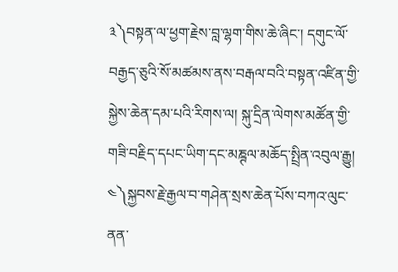༣༽བསྟན་ལ་ཕྱག་རྗེས་བླ་ལྷག་གིས་ཆེ་ཞིང་། དགུང་ལོ་བརྒྱད་ཅུའི་སོ་མཚམས་ནས་བརྒལ་བའི་བསྟན་འཛིན་གྱི་སྐྱེས་ཆེན་དམ་པའི་རིགས་ལ། སྐུ་དྲིན་ལེགས་མཚོན་གྱི་གཟི་བརྗིད་དཔང་ཡིག་དང་མཎྚལ་མཆོད་སྤྲིན་འབུལ་རྒྱུ། ༤༽སྐྱབས་རྗེ་རྒྱལ་བ་གཤེན་སྲས་ཆེན་པོས་བཀའ་ལུང་ནན་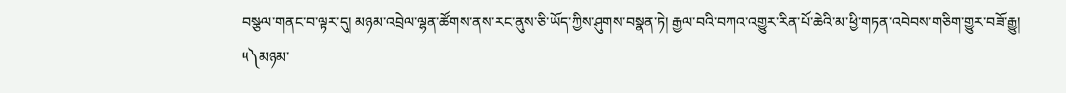བསྩལ་གནང་བ་ལྟར་དུ། མཉམ་འབྲེལ་ལྷན་ཚོགས་ནས་རང་ནུས་ཅི་ཡོད་ཀྱིས་ཤུགས་བསྣན་ཏེ། རྒྱལ་བའི་བཀའ་འགྱུར་རིན་པོ་ཆེའི་མ་ཕྱི་གཏན་འབེབས་གཅིག་གྱུར་བཟོ་རྒྱུ། ༥༽མཉམ་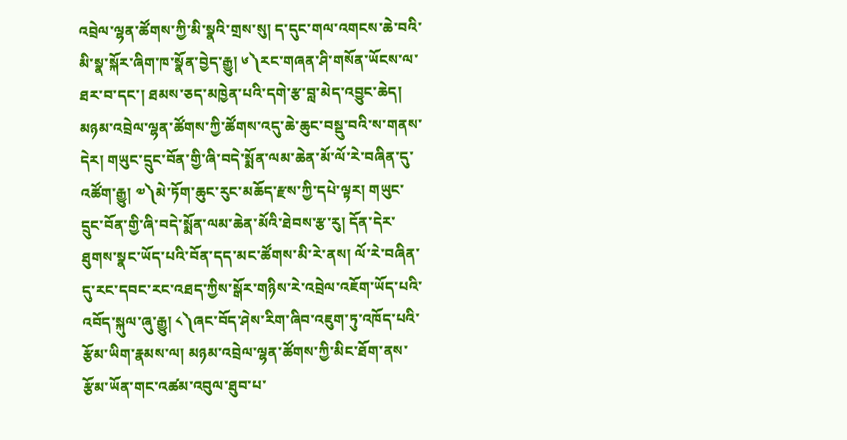འབྲེལ་ལྷན་ཚོགས་ཀྱི་མི་སྣའི་གྲས་སུ། ད་དུང་གལ་འགངས་ཆེ་བའི་མི་སྣ་སྐོར་ཞིག་ཁ་སྣོན་བྱེད་རྒྱུ། ༦༽རང་གཞན་ཤི་གསོན་ཡོངས་ལ་ཐར་བ་དང་། ཐམས་ཅད་མཁྱེན་པའི་དགེ་རྩ་བླ་མེད་འབྱུང་ཆེད། མཉམ་འབྲེལ་ལྷན་ཚོགས་ཀྱི་ཚོགས་འདུ་ཆེ་ཆུང་བསྡུ་བའི་ས་གནས་དེར། གཡུང་དྲུང་བོན་གྱི་ཞི་བདེ་སྨོན་ལམ་ཆེན་མོ་ལོ་རེ་བཞིན་དུ་འཚོག་རྒྱུ། ༧༽མེ་ཏོག་ཆུང་རུང་མཆོད་རྫས་ཀྱི་དཔེ་ལྟར། གཡུང་དྲུང་བོན་གྱི་ཞི་བདེ་སྨོན་ལམ་ཆེན་མོའི་ཐེབས་རྩ་རུ། དོན་དེར་ཐུགས་སྣང་ཡོད་པའི་བོན་དད་མང་ཚོགས་མི་རེ་ནས། ལོ་རེ་བཞིན་དུ་རང་དབང་རང་འཐད་ཀྱིས་སྒོར་གཉིས་རེ་འབྲེལ་འཇོག་ཡོད་པའི་འབོད་སྐུལ་ཞུ་རྒྱུ། ༨༽ཞང་བོད་ཤེས་རིག་ཞིབ་འཇུག་ཏུ་འཁོད་པའི་རྩོམ་ཡིག་རྣམས་ལ། མཉམ་འབྲེལ་ལྷན་ཚོགས་ཀྱི་མིང་ཐོག་ནས་རྩོམ་ཡོན་གང་འཚམ་འབུལ་ཐུབ་པ་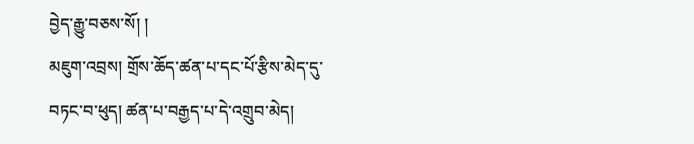བྱེད་རྒྱུ་བཅས་སོ། །
མཇུག་འབྲས། གྲོས་ཆོད་ཚན་པ་དང་པོ་རྩིས་མེད་དུ་བཏང་བ་ཕུད། ཚན་པ་བརྒྱད་པ་དེ་འགྲུབ་མེད།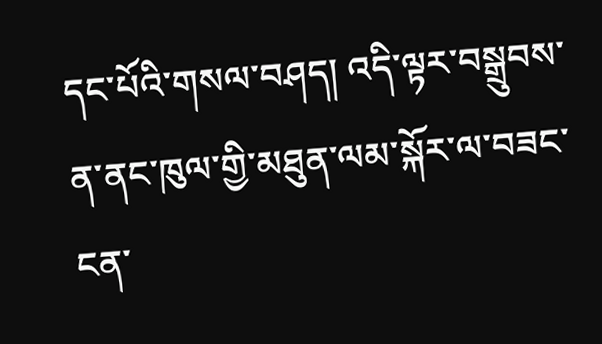དང་པོའི་གསལ་བཤད། འདི་ལྟར་བསྒྲུབས་ན་ནང་ཁུལ་གྱི་མཐུན་ལམ་སྐོར་ལ་བཟང་ངན་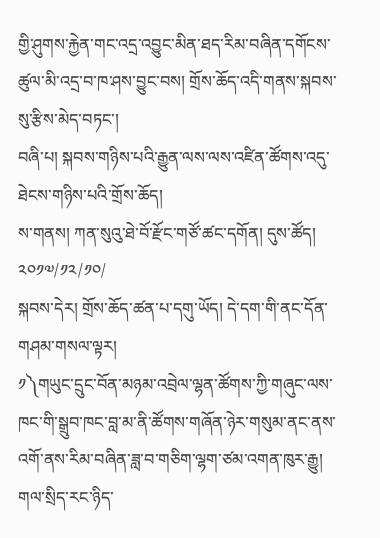གྱི་ཤུགས་རྐྱེན་གང་འདྲ་འབྱུང་མིན་ཐད་རིམ་བཞིན་དགོངས་ཚུལ་མི་འདྲ་བ་ཁ་ཤས་བྱུང་བས། གྲོས་ཆོད་འདི་གནས་སྐབས་སུ་རྩིས་མེད་བཏང་།
བཞི་པ། སྐབས་གཉིས་པའི་རྒྱུན་ལས་ལས་འཛིན་ཚོགས་འདུ་ཐེངས་གཉིས་པའི་གྲོས་ཆོད།
ས་གནས། ཀན་སུའུ་ཐེ་བོ་རྫོང་གཙོ་ཚང་དགོན། དུས་ཚོད། ༢༠༡༧/༡༢/༡༠/
སྐབས་དེར། གྲོས་ཆོད་ཚན་པ་དགུ་ཡོད། དེ་དག་གི་ནང་དོན་གཤམ་གསལ་ལྟར།
༡༽གཡུང་དྲུང་བོན་མཉམ་འབྲེལ་ལྷན་ཚོགས་ཀྱི་གཞུང་ལས་ཁང་གི་སྒྲུབ་ཁང་བླ་མ་ནི་ཚོགས་གཞོན་ཉེར་གསུམ་ནང་ནས་འགོ་ནས་རིམ་བཞིན་ཟླ་བ་གཅིག་ལྷག་ཙམ་འགན་ཁུར་རྒྱུ། གལ་སྲིད་རང་ཉིད་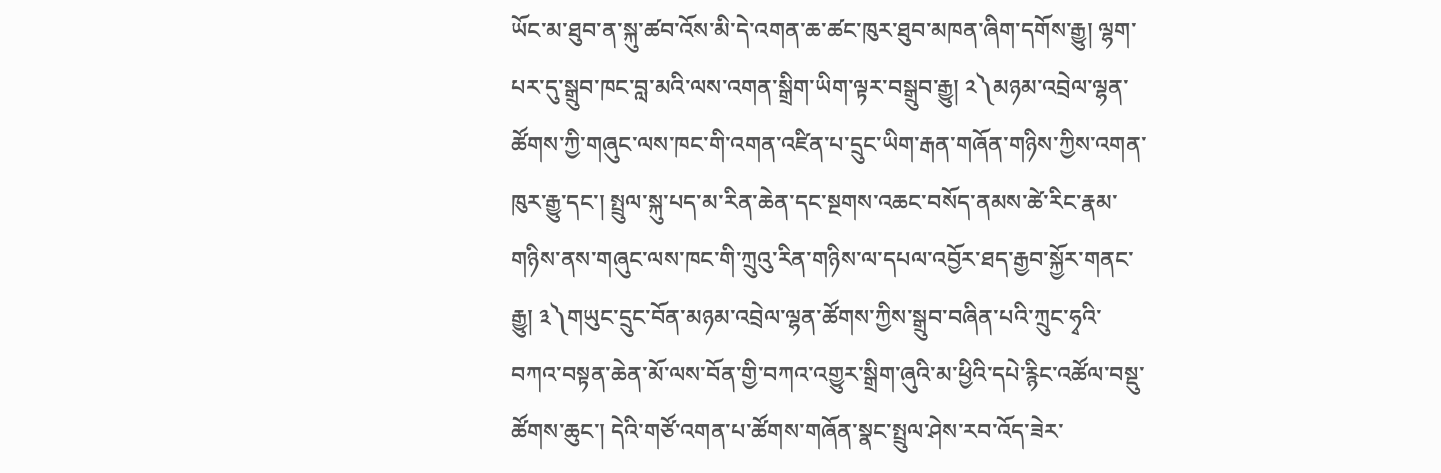ཡོང་མ་ཐུབ་ན་སྐུ་ཚབ་འོས་མི་དེ་འགན་ཆ་ཚང་ཁུར་ཐུབ་མཁན་ཞིག་དགོས་རྒྱུ། ལྷག་པར་དུ་སྒྲུབ་ཁང་བླ་མའི་ལས་འགན་སྒྲིག་ཡིག་ལྟར་བསྒྲུབ་རྒྱུ། ༢༽མཉམ་འབྲེལ་ལྷན་ཚོགས་ཀྱི་གཞུང་ལས་ཁང་གི་འགན་འཛིན་པ་དྲུང་ཡིག་རྒན་གཞོན་གཉིས་ཀྱིས་འགན་ཁུར་རྒྱུ་དང་། སྤྲུལ་སྐུ་པད་མ་རིན་ཆེན་དང་སྔགས་འཆང་བསོད་ནམས་ཚེ་རིང་རྣམ་གཉིས་ནས་གཞུང་ལས་ཁང་གི་ཀྲུའུ་རིན་གཉིས་ལ་དཔལ་འབྱོར་ཐད་རྒྱབ་སྐྱོར་གནང་རྒྱུ། ༣༽གཡུང་དྲུང་བོན་མཉམ་འབྲེལ་ལྷན་ཚོགས་ཀྱིས་སྒྲུབ་བཞིན་པའི་ཀྲུང་ཧྭའི་བཀའ་བསྟན་ཆེན་མོ་ལས་བོན་གྱི་བཀའ་འགྱུར་སྒྲིག་ཞུའི་མ་ཕྱིའི་དཔེ་རྙིང་འཚོལ་བསྡུ་ཚོགས་ཆུང་། དེའི་གཙོ་འགན་པ་ཚོགས་གཞོན་སྣང་སྤྲུལ་ཤེས་རབ་འོད་ཟེར་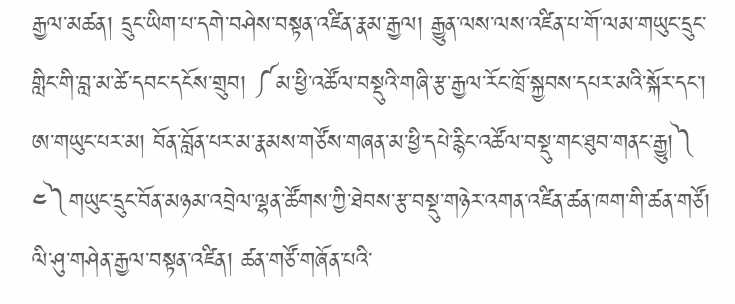རྒྱལ་མཚན། དྲུང་ཡིག་པ་དགེ་བཤེས་བསྟན་འཛིན་རྣམ་རྒྱལ། རྒྱུན་ལས་ལས་འཛིན་པ་གོ་ལམ་གཡུང་དྲུང་གླིང་གི་བླ་མ་ཚེ་དབང་དངོས་གྲུབ། ༼མ་ཕྱི་འཚོལ་བསྡུའི་གཞི་རྩ་རྒྱལ་རོང་ཁྲོ་སྐྱབས་དཔར་མའི་སྐོར་དང་། ཨ་གཡུང་པར་མ། བོན་བློན་པར་མ་རྣམས་གཙོས་གཞན་མ་ཕྱི་དཔེ་རྙིང་འཚོལ་བསྡུ་གང་ཐུབ་གནང་རྒྱུ།༽ ༤༽གཡུང་དྲུང་བོན་མཉམ་འབྲེལ་ལྷན་ཚོགས་ཀྱི་ཐེབས་རྩ་བསྡུ་གཉེར་འགན་འཛིན་ཚན་ཁག་གི་ཚན་གཙོ། ལི་ཤུ་གཤེན་རྒྱལ་བསྟན་འཛིན། ཚན་གཙོ་གཞོན་པའི་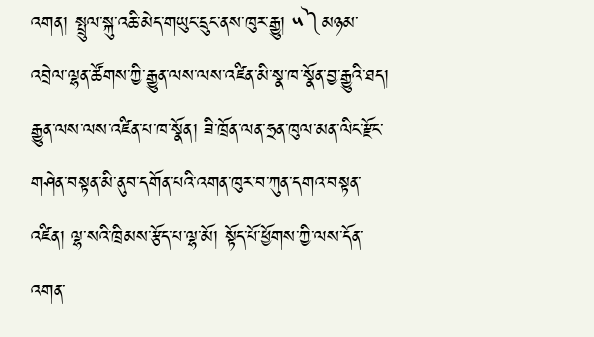འགན། སྤྲུལ་སྐུ་འཆི་མེད་གཡུང་དྲུང་ནས་ཁུར་རྒྱུ། ༥༽མཉམ་འབྲེལ་ལྷན་ཚོགས་ཀྱི་རྒྱུན་ལས་ལས་འཛིན་མི་སྣ་ཁ་སྣོན་བྱ་རྒྱུའི་ཐད། རྒྱུན་ལས་ལས་འཛིན་པ་ཁ་སྣོན། ཟི་ཁྲོན་ལན་ཧྲན་ཁུལ་མན་ལིང་རྫོང་གཤེན་བསྟན་མི་ནུབ་དགོན་པའི་འགན་ཁུར་བ་ཀུན་དགའ་བསྟན་འཛིན། ལྷ་སའི་ཁྲིམས་རྩོད་པ་ལྷ་མོ། སྟོད་པོ་ཕྱོགས་ཀྱི་ལས་དོན་འགན་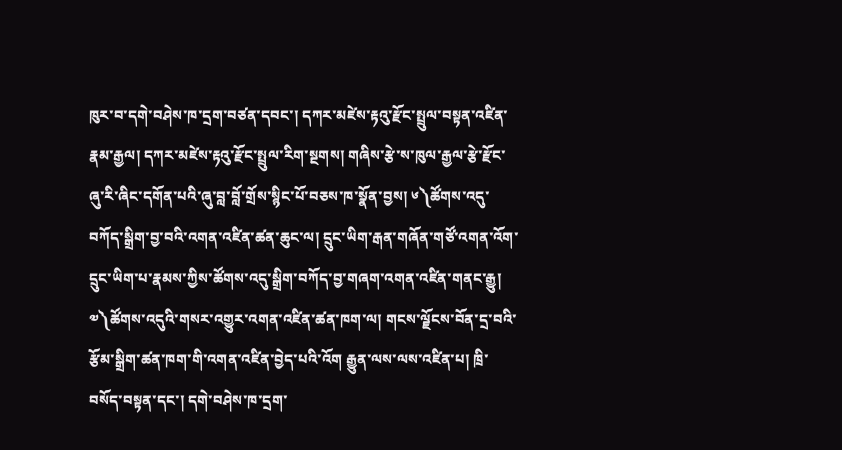ཁུར་བ་དགེ་བཤེས་ཁ་དྲག་བཙན་དབང་། དཀར་མཛེས་རྟའུ་རྫོང་སྤྲུལ་བསྟན་འཛིན་རྣམ་རྒྱལ། དཀར་མཛེས་རྟའུ་རྫོང་སྤྲུལ་རིག་སྔགས། གཞིས་རྩེ་ས་ཁུལ་རྒྱལ་རྩེ་རྫོང་ཞུ་རི་ཞིང་དགོན་པའི་ཞུ་བླ་བློ་གྲོས་སྙིང་པོ་བཅས་ཁ་སྣོན་བྱས། ༦༽ཚོགས་འདུ་བཀོད་སྒྲིག་བྱ་བའི་འགན་འཛིན་ཚན་ཆུང་ལ། དྲུང་ཡིག་རྒན་གཞོན་གཙོ་འགན་འོག་དྲུང་ཡིག་པ་རྣམས་ཀྱིས་ཚོགས་འདུ་སྒྲིག་བཀོད་བྱ་གཞག་འགན་འཛིན་གནང་རྒྱུ། ༧༽ཚོགས་འདུའི་གསར་འགྱུར་འགན་འཛིན་ཚན་ཁག་ལ། གངས་ལྗོངས་བོན་དྲ་བའི་རྩོམ་སྒྲིག་ཚན་ཁག་གི་འགན་འཛིན་བྱེད་པའི་འོག རྒྱུན་ལས་ལས་འཛིན་པ། ཁྲི་བསོད་བསྟན་དང་། དགེ་བཤེས་ཁ་དྲག་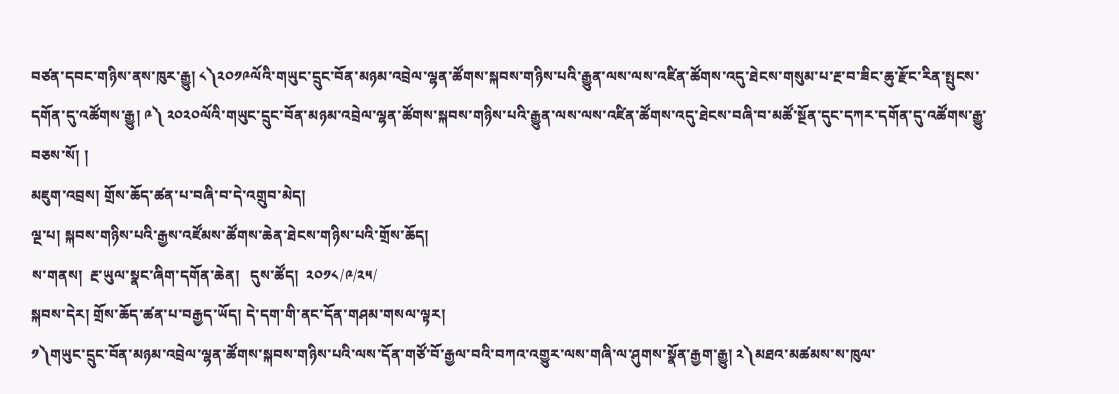བཙན་དབང་གཉིས་ནས་ཁུར་རྒྱུ། ༨༽༢༠༡༩ལོའི་གཡུང་དྲུང་བོན་མཉམ་འབྲེལ་ལྷན་ཚོགས་སྐབས་གཉིས་པའི་རྒྱུན་ལས་ལས་འཛིན་ཚོགས་འདུ་ཐེངས་གསུམ་པ་རྔ་བ་ཟིང་ཆུ་རྫོང་རིན་སྤུངས་དགོན་དུ་འཚོགས་རྒྱུ། ༩༽ ༢༠༢༠ལོའི་གཡུང་དྲུང་བོན་མཉམ་འབྲེལ་ལྷན་ཚོགས་སྐབས་གཉིས་པའི་རྒྱུན་ལས་ལས་འཛིན་ཚོགས་འདུ་ཐེངས་བཞི་བ་མཚོ་སྔོན་དུང་དཀར་དགོན་དུ་འཚོགས་རྒྱུ་བཅས་སོ། །
མཇུག་འབྲས། གྲོས་ཆོད་ཚན་པ་བཞི་བ་དེ་འགྲུབ་མེད།
ལྔ་པ། སྐབས་གཉིས་པའི་རྒྱས་འཛོམས་ཚོགས་ཆེན་ཐེངས་གཉིས་པའི་གྲོས་ཆོད།
ས་གནས།  རྔ་ཡུལ་སྣང་ཞིག་དགོན་ཆེན།   དུས་ཚོད།  ༢༠༡༨/༩/༢༥/
སྐབས་དེར། གྲོས་ཆོད་ཚན་པ་བརྒྱད་ཡོད། དེ་དག་གི་ནང་དོན་གཤམ་གསལ་ལྟར།
༡༽གཡུང་དྲུང་བོན་མཉམ་འབྲེལ་ལྷན་ཚོགས་སྐབས་གཉིས་པའི་ལས་དོན་གཙོ་བོ་རྒྱལ་བའི་བཀའ་འགྱུར་ལས་གཞི་ལ་ཤུགས་སྣོན་རྒྱག་རྒྱུ། ༢༽མཐའ་མཚམས་ས་ཁུལ་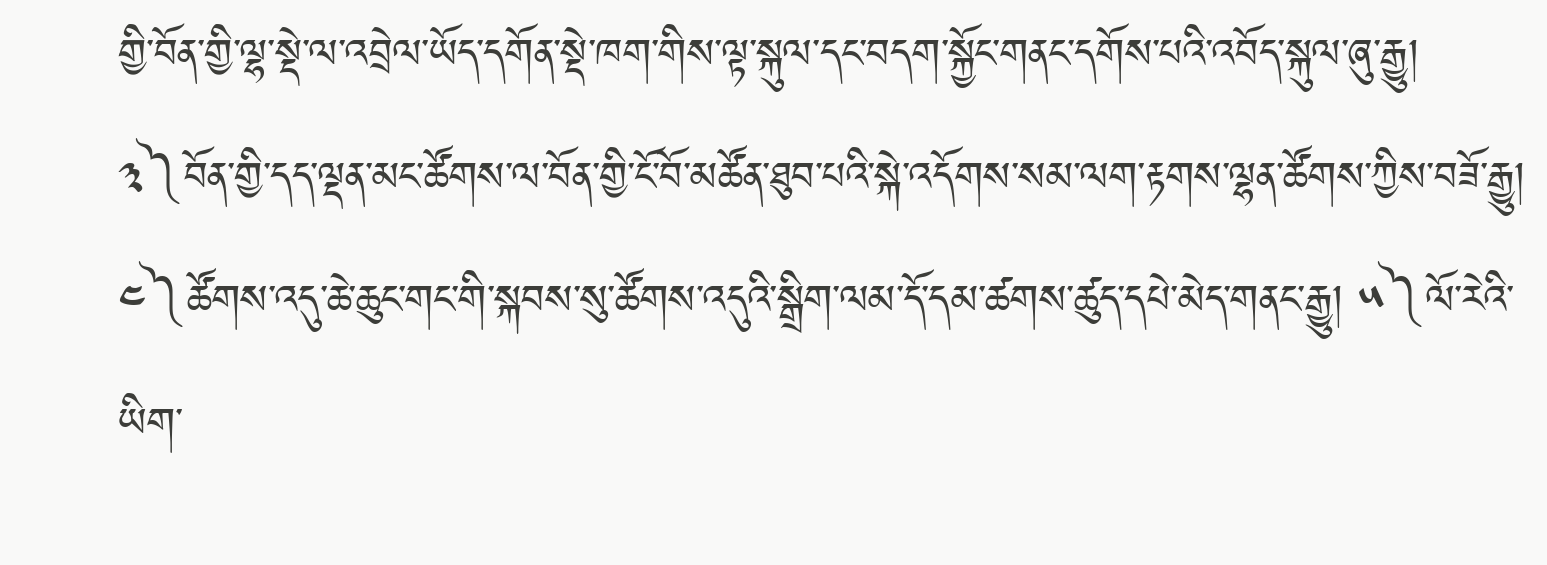གྱི་བོན་གྱི་ལྷ་སྡེ་ལ་འབྲེལ་ཡོད་དགོན་སྡེ་ཁག་གིས་ལྟ་སྐུལ་དང་བདག་སྐྱོང་གནང་དགོས་པའི་འབོད་སྐུལ་ཞུ་རྒྱུ། ༣༽བོན་གྱི་དད་ལྡན་མང་ཚོགས་ལ་བོན་གྱི་ངོ་བོ་མཚོན་ཐུབ་པའི་སྐེ་འདོགས་སམ་ལག་རྟགས་ལྷན་ཚོགས་ཀྱིས་བཟོ་རྒྱུ། ༤༽ཚོགས་འདུ་ཆེ་ཆུང་གང་གི་སྐབས་སུ་ཚོགས་འདུའི་སྒྲིག་ལམ་དོ་དམ་ཚགས་ཚུད་དཔེ་མེད་གནང་རྒྱུ། ༥༽ལོ་རེའི་ཡིག་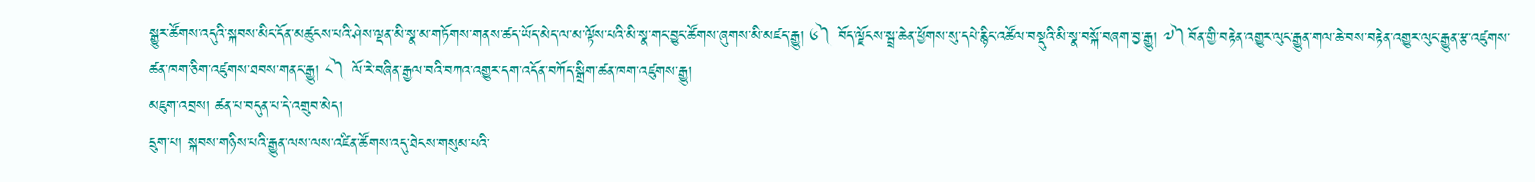སྒྱུར་ཚོགས་འདུའི་སྐབས་མིང་དོན་མཚུངས་པའི་ཤེས་ལྡན་མི་སྣ་མ་གཏོགས་གནས་ཚད་ཡོད་མེད་ལ་མ་ལྟོས་པའི་མི་སྣ་གང་བྱུང་ཚོགས་ཞུགས་མི་མཛད་རྒྱུ། ༦༽ བོད་ལྗོངས་སྦྲ་ཆེན་ཕྱོགས་སུ་དཔེ་རྙིང་འཚོལ་བསྡུའི་མི་སྣ་བསྐོ་བཞག་བྱ་རྒྱུ། ༧༽བོན་གྱི་བརྟེན་འགྱུར་ལུང་རྒྱུན་གལ་ཆེ་བས་བརྟེན་འགྱུར་ལུང་རྒྱུན་རྩ་འཛུགས་ཚན་ཁག་ཅིག་འཛུགས་ཐབས་གནང་རྒྱུ། ༨༽ ལོ་རེ་བཞིན་རྒྱལ་བའི་བཀའ་འགྱུར་དག་འདོན་བཀོད་སྒྲིག་ཚན་ཁག་འཛུགས་རྒྱུ།
མཇུག་འབྲས། ཚན་པ་བདུན་པ་དེ་འགྲུབ་མེད།
དྲུག་པ། སྐབས་གཉིས་པའི་རྒྱུན་ལས་ལས་འཛིན་ཚོགས་འདུ་ཐེངས་གསུམ་པའི་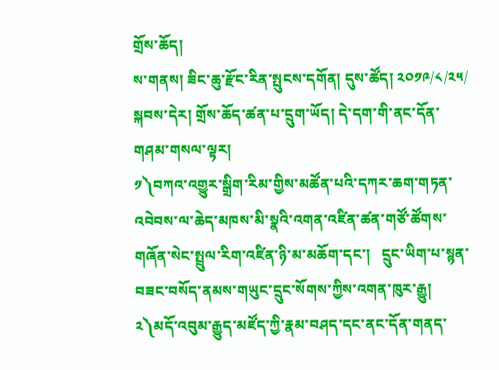གྲོས་ཆོད།
ས་གནས། ཟིང་ཆུ་རྫོང་རིན་སྤུངས་དགོན། དུས་ཚོད། ༢༠༡༩/༨/༢༥/
སྐབས་དེར། གྲོས་ཆོད་ཚན་པ་དྲུག་ཡོད། དེ་དག་གི་ནང་དོན་གཤམ་གསལ་ལྟར།
༡༽བཀའ་འགྱུར་སྒྲིག་རིམ་གྱིས་མཚོན་པའི་དཀར་ཆག་གཏན་འབེབས་ལ་ཆེད་མཁས་མི་སྣའི་འགན་འཛིན་ཚན་གཙོ་ཚོགས་གཞོན་སེང་སྤྲུལ་རིག་འཛིན་ཉི་མ་མཆོག་དང་།   དྲུང་ཡིག་པ་སྙན་བཟང་བསོད་ནམས་གཡུང་དྲུང་སོགས་ཀྱིས་འགན་ཁུར་རྒྱུ། ༢༽མདོ་འབུམ་རྒྱུད་མཛོད་ཀྱི་རྣམ་བཤད་དང་ནང་དོན་གནད་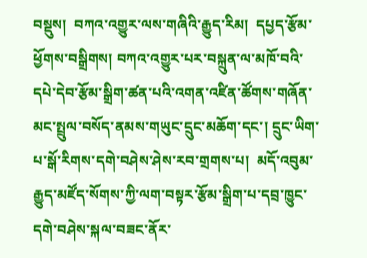བསྡུས།  བཀའ་འགྱུར་ལས་གཞིའི་རྒྱུད་རིམ།  དཔྱད་རྩོམ་ཕྱོགས་བསྒྲིགས། བཀའ་འགྱུར་པར་བསྐྲུན་ལ་མཁོ་བའི་དཔེ་དེབ་རྩོམ་སྒྲིག་ཚན་པའི་འགན་འཛིན་ཚོགས་གཞོན་མང་སྤྲུལ་བསོད་ནམས་གཡུང་དྲུང་མཆོག་དང་། དྲུང་ཡིག་པ་སྒོ་རིགས་དགེ་བཤེས་ཤེས་རབ་གྲགས་པ།  མདོ་འབུམ་རྒྱུད་མཛོད་སོགས་ཀྱི་ལག་བསྟར་རྩོམ་སྒྲིག་པ་དབྲ་ཁྱུང་དགེ་བཤེས་སྐལ་བཟང་ནོར་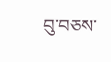བུ་བཅས་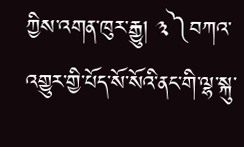ཀྱིས་འགན་ཁུར་རྒྱུ། ༣༽བཀའ་འགྱུར་གྱི་པོད་སོ་སོའི་ནང་གི་ལྷ་སྐུ་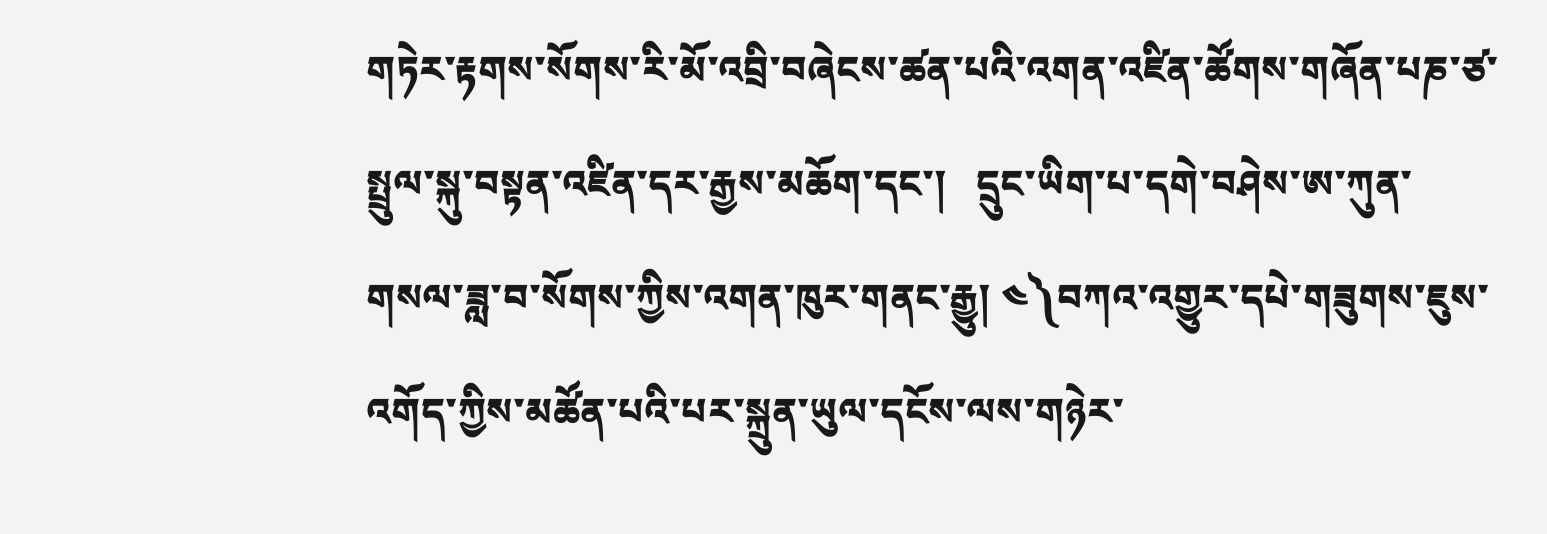གཏེར་རྟགས་སོགས་རི་མོ་འབྲི་བཞེངས་ཚན་པའི་འགན་འཛིན་ཚོགས་གཞོན་པཎ་ཙ་སྤྲུལ་སྐུ་བསྟན་འཛིན་དར་རྒྱས་མཆོག་དང་།   དྲུང་ཡིག་པ་དགེ་བཤེས་ཨ་ཀུན་གསལ་ཟླ་བ་སོགས་ཀྱིས་འགན་ཁུར་གནང་རྒྱུ། ༤༽བཀའ་འགྱུར་དཔེ་གཟུགས་ཇུས་འགོད་ཀྱིས་མཚོན་པའི་པར་སྐྲུན་ཡུལ་དངོས་ལས་གཉེར་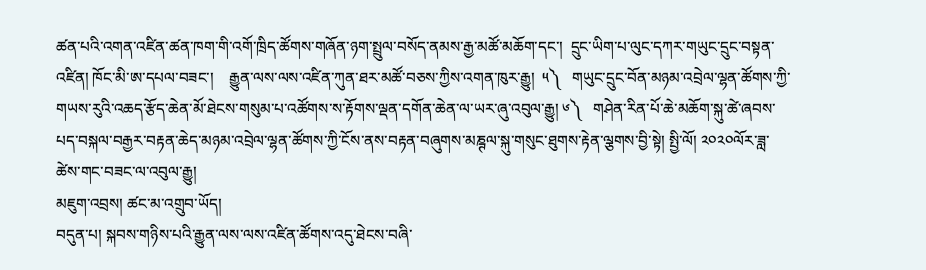ཚན་པའི་འགན་འཛིན་ཚན་ཁག་གི་འགོ་ཁྲིད་ཚོགས་གཞོན་ཉག་སྤྲུལ་བསོད་ནམས་རྒྱ་མཚོ་མཆོག་དང་།  དྲུང་ཡིག་པ་ལུང་དཀར་གཡུང་དྲུང་བསྟན་འཛིན། ཁོང་མི་ཨ་དཔལ་བཟང་།    རྒྱུན་ལས་ལས་འཛིན་ཀུན་ཐར་མཚོ་བཅས་ཀྱིས་འགན་ཁུར་རྒྱུ།  ༥༽   གཡུང་དྲུང་བོན་མཉམ་འབྲེལ་ལྷན་ཚོགས་ཀྱི་གཡས་རུའི་འཆད་རྩོད་ཆེན་མོ་ཐེངས་གསུམ་པ་འཚོགས་ས་རྟོགས་ལྡན་དགོན་ཆེན་ལ་ཡར་ཞུ་འབུལ་རྒྱུ། ༦༽   གཤེན་རིན་པོ་ཆེ་མཆོག་སྐུ་ཚེ་ཞབས་པད་བསྐལ་བརྒྱར་བརྟན་ཆེད་མཉམ་འབྲེལ་ལྷན་ཚོགས་ཀྱི་ངོས་ནས་བརྟན་བཞུགས་མཎྚལ་སྐུ་གསུང་ཐུགས་རྟེན་ལྕགས་བྱི་སྟེ། སྤྱི་ལོ། ༢༠༢༠ལོར་ཟླ་ཚེས་གང་བཟང་ལ་འབུལ་རྒྱུ།
མཇུག་འབྲས། ཚང་མ་འགྲུབ་ཡོད།
བདུན་པ། སྐབས་གཉིས་པའི་རྒྱུན་ལས་ལས་འཛིན་ཚོགས་འདུ་ཐེངས་བཞི་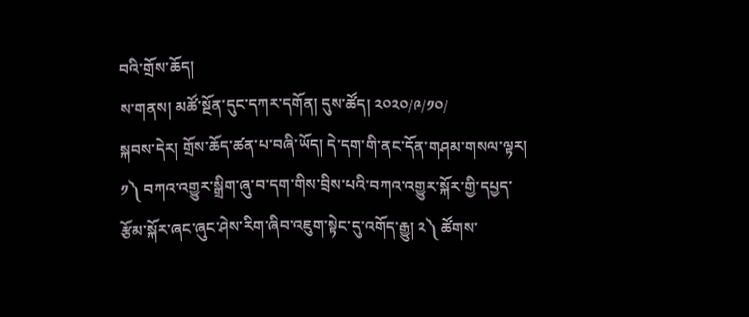བའི་གྲོས་ཆོད།
ས་གནས། མཚོ་སྔོན་དུང་དཀར་དགོན། དུས་ཚོད། ༢༠༢༠/༩/༡༠/
སྐབས་དེར། གྲོས་ཆོད་ཚན་པ་བཞི་ཡོད། དེ་དག་གི་ནང་དོན་གཤམ་གསལ་ལྟར།
༡༽ བཀའ་འགྱུར་སྒྲིག་ཞུ་བ་དག་གིས་བྲིས་པའི་བཀའ་འགྱུར་སྐོར་གྱི་དཔྱད་རྩོམ་སྐོར་ཞང་ཞུང་ཤེས་རིག་ཞིབ་འཇུག་སྟེང་དུ་འགོད་རྒྱུ། ༢༽ ཚོགས་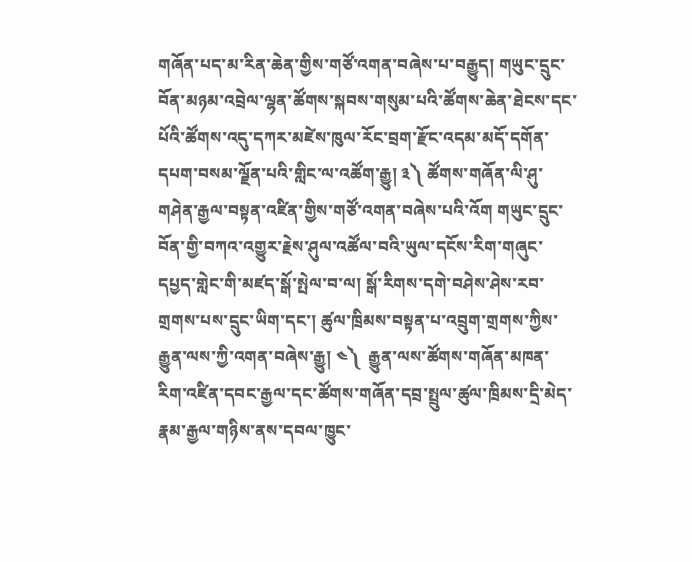གཞོན་པད་མ་རིན་ཆེན་གྱིས་གཙོ་འགན་བཞེས་པ་བརྒྱུད། གཡུང་དྲུང་བོན་མཉམ་འབྲེལ་ལྷན་ཚོགས་སྐབས་གསུམ་པའི་ཚོགས་ཆེན་ཐེངས་དང་པོའི་ཚོགས་འདུ་དཀར་མཛེས་ཁུལ་རོང་བྲག་རྫོང་འདམ་མདོ་དགོན་དཔག་བསམ་ལྗོན་པའི་གླིང་ལ་འཚོག་རྒྱུ། ༣༽ ཚོགས་གཞོན་ལི་ཤུ་གཤེན་རྒྱལ་བསྟན་འཛིན་གྱིས་གཙོ་འགན་བཞེས་པའི་འོག གཡུང་དྲུང་བོན་གྱི་བཀའ་འགྱུར་རྗེས་ཤུལ་འཚོལ་བའི་ཡུལ་དངོས་རིག་གཞུང་དཔྱད་གླེང་གི་མཛད་སྒོ་སྤེལ་བ་ལ། སྒོ་རིགས་དགེ་བཤེས་ཤེས་རབ་གྲགས་པས་དྲུང་ཡིག་དང་། ཚུལ་ཁྲིམས་བསྟན་པ་འབྲུག་གྲགས་ཀྱིས་རྒྱུན་ལས་ཀྱི་འགན་བཞེས་རྒྱུ། ༤༽  རྒྱུན་ལས་ཚོགས་གཞོན་མཁན་རིག་འཛིན་དབང་རྒྱལ་དང་ཚོགས་གཞོན་དབྲ་སྤྲུལ་ཚུལ་ཁྲིམས་དྲི་མེད་རྣམ་རྒྱལ་གཉིས་ནས་དབལ་ཁྱུང་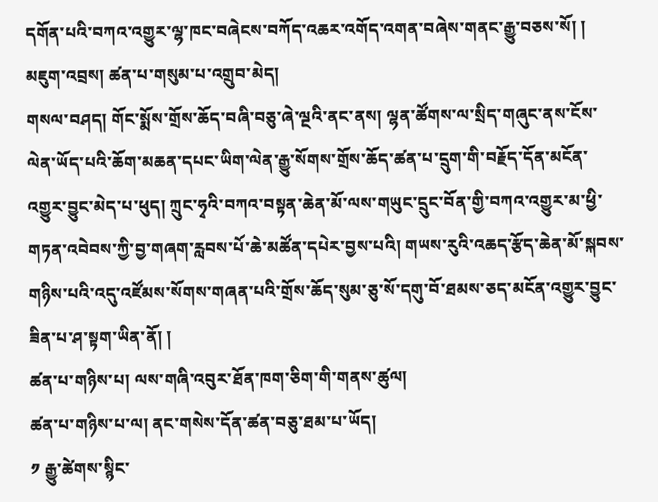དགོན་པའི་བཀའ་འགྱུར་ལྷ་ཁང་བཞེངས་བཀོད་འཆར་འགོད་འགན་བཞེས་གནང་རྒྱུ་བཅས་སོ། །
མཇུག་འབྲས། ཚན་པ་གསུམ་པ་འགྲུབ་མེད།
གསལ་བཤད། གོང་སྨོས་གྲོས་ཆོད་བཞི་བཅུ་ཞེ་ལྔའི་ནང་ནས། ལྷན་ཚོགས་ལ་སྲིད་གཞུང་ནས་ངོས་ལེན་ཡོད་པའི་ཆོག་མཆན་དཔང་ཡིག་ལེན་རྒྱུ་སོགས་གྲོས་ཆོད་ཚན་པ་དྲུག་གི་བརྗོད་དོན་མངོན་འགྱུར་བྱུང་མེད་པ་ཕུད། ཀྲུང་ཧྭའི་བཀའ་བསྟན་ཆེན་མོ་ལས་གཡུང་དྲུང་བོན་གྱི་བཀའ་འགྱུར་མ་ཕྱི་གཏན་འབེབས་ཀྱི་བྱ་གཞག་རླབས་པོ་ཆེ་མཚོན་དཔེར་བྱས་པའི། གཡས་རུའི་འཆད་རྩོད་ཆེན་མོ་སྐབས་གཉིས་པའི་འདུ་འཛོམས་སོགས་གཞན་པའི་གྲོས་ཆོད་སུམ་ཅུ་སོ་དགུ་བོ་ཐམས་ཅད་མངོན་འགྱུར་བྱུང་ཟིན་པ་ཤ་སྟག་ཡིན་ནོ། །
ཚན་པ་གཉིས་པ། ལས་གཞི་འབུར་ཐོན་ཁག་ཅིག་གི་གནས་ཚུལ།
ཚན་པ་གཉིས་པ་ལ། ནང་གསེས་དོན་ཚན་བཅུ་ཐམ་པ་ཡོད།
༡ རྒྱུ་ཚེགས་སྙིང་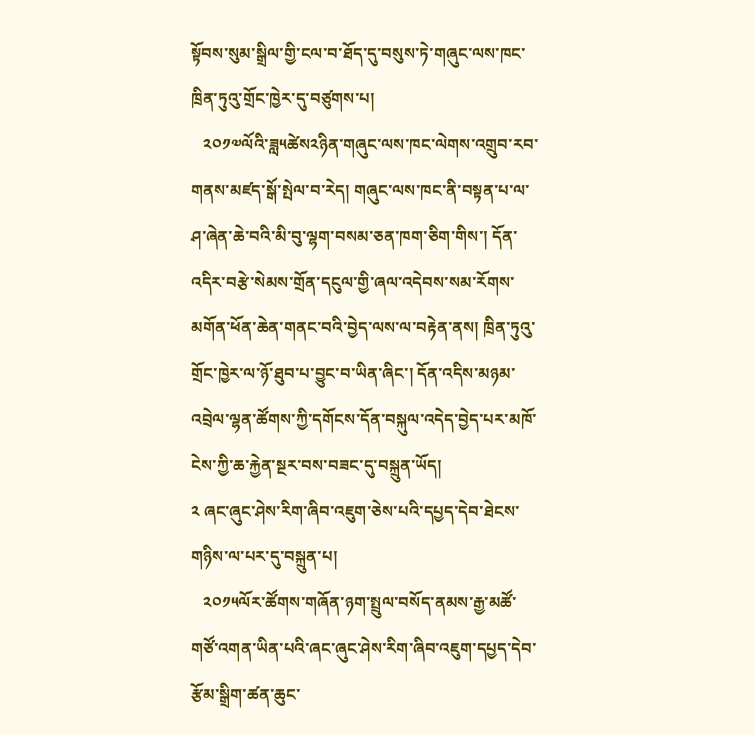སྟོབས་སུམ་སྒྲིལ་གྱི་ངལ་བ་ཐོད་དུ་བསུས་ཏེ་གཞུང་ལས་ཁང་ཁྲིན་ཏུའུ་གྲོང་ཁྱེར་དུ་བཙུགས་པ།
   ༢༠༡༧ལོའི་ཟླ༥ཚེས༢ཉིན་གཞུང་ལས་ཁང་ལེགས་འགྲུབ་རབ་གནས་མཛད་སྒོ་སྤེལ་བ་རེད། གཞུང་ལས་ཁང་ནི་བསྟན་པ་ལ་ཤ་ཞེན་ཆེ་བའི་མི་བུ་ལྷག་བསམ་ཅན་ཁག་ཅིག་གིས་། དོན་འདིར་བརྩེ་སེམས་གྲོན་དངུལ་གྱི་ཞལ་འདེབས་སམ་རོགས་མགོན་ཕོན་ཆེན་གནང་བའི་བྱེད་ལས་ལ་བརྟེན་ནས། ཁྲིན་ཏུའུ་གྲོང་ཁྱེར་ལ་ཉོ་ཐུབ་པ་བྱུང་བ་ཡིན་ཞིང་། དོན་འདིས་མཉམ་འབྲེལ་ལྷན་ཚོགས་ཀྱི་དགོངས་དོན་བསྐུལ་འདེད་བྱེད་པར་མཁོ་ངེས་ཀྱི་ཆ་རྐྱེན་སྔར་བས་བཟང་དུ་བསྐྲུན་ཡོད།
༢ ཞང་ཞུང་ཤེས་རིག་ཞིབ་འཇུག་ཅེས་པའི་དཔྱད་དེབ་ཐེངས་གཉིས་ལ་པར་དུ་བསྐྲུན་པ།
   ༢༠༡༥ལོར་ཚོགས་གཞོན་ཉག་སྤྲུལ་བསོད་ནམས་རྒྱ་མཚོ་གཙོ་འགན་ཡིན་པའི་ཞང་ཞུང་ཤེས་རིག་ཞིབ་འཇུག་དཔྱད་དེབ་རྩོམ་སྒྲིག་ཚན་ཆུང་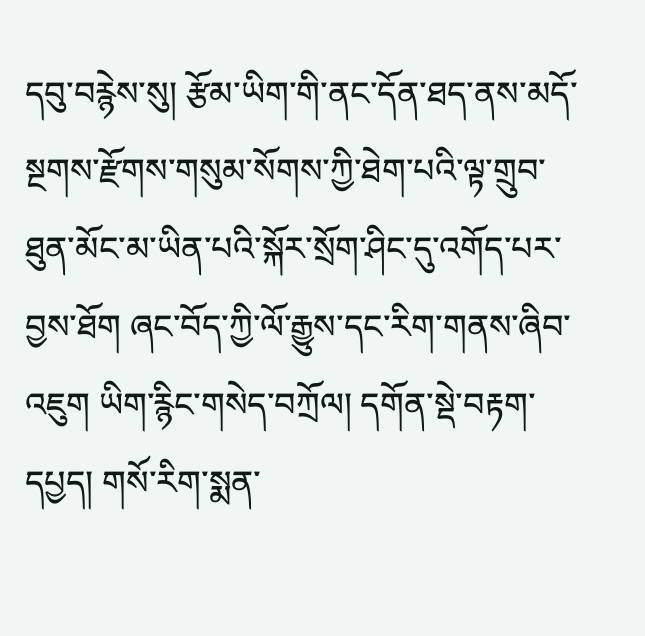དབུ་བརྙེས་སུ། རྩོམ་ཡིག་གི་ནང་དོན་ཐད་ནས་མདོ་སྔགས་རྫོགས་གསུམ་སོགས་ཀྱི་ཐེག་པའི་ལྟ་གྲུབ་ཐུན་མོང་མ་ཡིན་པའི་སྐོར་སྲོག་ཤིང་དུ་འགོད་པར་བྱས་ཐོག ཞང་བོད་ཀྱི་ལོ་རྒྱུས་དང་རིག་གནས་ཞིབ་འཇུག ཡིག་རྙིང་གསེད་བཀྲོལ། དགོན་སྡེ་བརྟག་དཔྱད། གསོ་རིག་སྨན་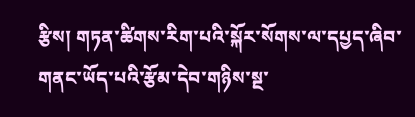རྩིས། གཏན་ཚིགས་རིག་པའི་སྐོར་སོགས་ལ་དཔྱད་ཞིབ་གནང་ཡོད་པའི་རྩོམ་དེབ་གཉིས་སྔ་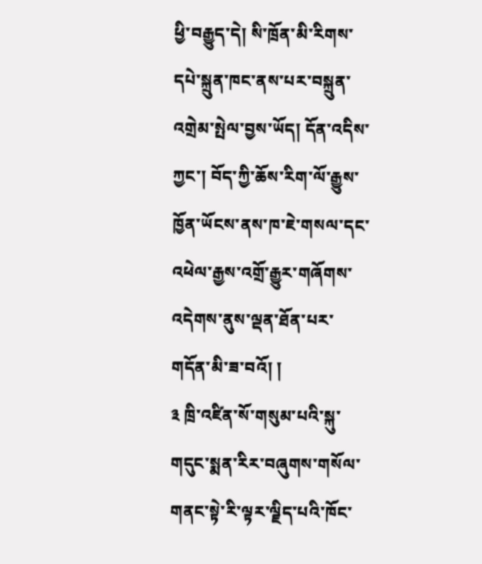ཕྱི་བརྒྱུད་དེ། སི་ཁྲོན་མི་རིགས་དཔེ་སྐྲུན་ཁང་ནས་པར་བསྐྲུན་འགྲེམ་སྤེལ་བྱས་ཡོད། དོན་འདིས་ཀྱང་། བོད་ཀྱི་ཆོས་རིག་ལོ་རྒྱུས་ཁྱོན་ཡོངས་ནས་ཁ་ཇེ་གསལ་དང་འཕེལ་རྒྱས་འགྲོ་རྒྱུར་གཞོགས་འདེགས་ནུས་ལྡན་ཐོན་པར་གདོན་མི་ཟ་བའོ། །
༣ ཁྲི་འཛིན་སོ་གསུམ་པའི་སྐུ་གདུང་སྨན་རིར་བཞུགས་གསོལ་གནང་སྟེ་རི་ལྟར་ལྗིད་པའི་ཁོང་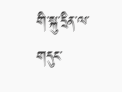གི་སྐུ་དྲིན་ལ་གདུང་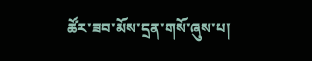ཚོར་ཟབ་མོས་དྲན་གསོ་ཞུས་པ།